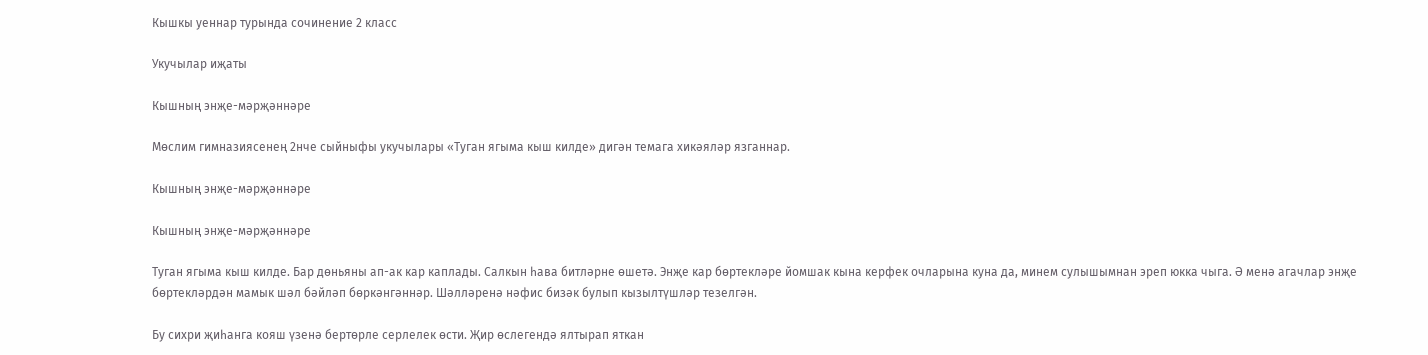Кышкы уеннар турында сочинение 2 класс

Укучылар иҗаты

Кышның энҗе-мәрҗәннәре

Мөслим гимназиясенең 2нче сыйныфы укучылары «Туган ягыма кыш килде» дигән темага хикәяләр язганнар.

Кышның энҗе-мәрҗәннәре

Кышның энҗе-мәрҗәннәре

Туган ягыма кыш килде. Бар дөньяны ап-ак кар каплады. Салкын һава битләрне өшетә. Энҗе кар бөртекләре йомшак кына керфек очларына куна да, минем сулышымнан эреп юкка чыга. Ә менә агачлар энҗе бөртекләрдән мамык шәл бәйләп бөркәнгәннәр. Шәлләренә нәфис бизәк булып кызылтүшләр тезелгән.

Бу сихри җиһанга кояш үзенә бертөрле серлелек өсти. Җир өслегендә ялтырап яткан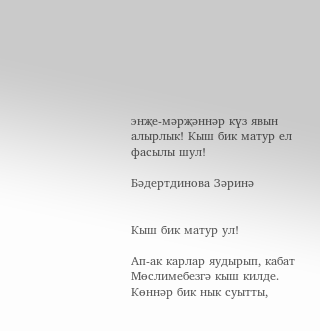энҗе-мәрҗәннәр күз явын алырлык! Кыш бик матур ел фасылы шул!

Бәдертдинова Зәринә


Кыш бик матур ул!

Ап-ак карлар яудырып, кабат Мөслимебезгә кыш килде. Көннәр бик нык суытты,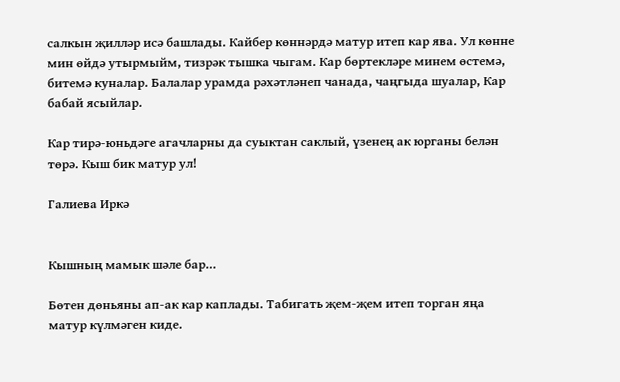салкын җилләр исә башлады. Кайбер көннәрдә матур итеп кар ява. Ул көнне мин өйдә утырмыйм, тизрәк тышка чыгам. Кар бөртекләре минем өстемә, битемә куналар. Балалар урамда рәхәтләнеп чанада, чаңгыда шуалар, Кар бабай ясыйлар.

Кар тирә-юньдәге агачларны да суыктан саклый, үзенең ак юрганы белән төрә. Кыш бик матур ул!

Галиева Иркә


Кышның мамык шәле бар…

Бөтен дөньяны ап-ак кар каплады. Табигать җем-җем итеп торган яңа матур күлмәген киде.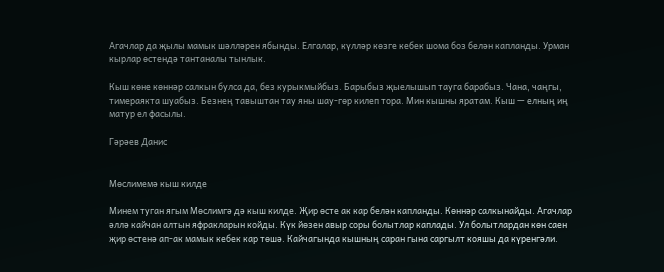Агачлар да җылы мамык шәлләрен ябынды. Елгалар, күлләр көзге кебек шома боз белән капланды. Урман кырлар өстендә тантаналы тынлык.

Кыш көне көннәр салкын булса да, без курыкмыйбыз. Барыбыз җыелышып тауга барабыз. Чана, чаңгы, тимераякта шуабыз. Безнең тавыштан тау яны шау-гөр килеп тора. Мин кышны яратам. Кыш — елның иң матур ел фасылы.

Гәрәев Данис


Мөслимемә кыш килде

Минем туган ягым Мөслимгә дә кыш килде. Җир өсте ак кар белән капланды. Көннәр салкынайды. Агачлар әллә кайчан алтын яфракларын койды. Күк йөзен авыр соры болытлар каплады. Ул болытлардан көн саен җир өстенә ап-ак мамык кебек кар төшә. Кайчагында кышның саран гына саргылт кояшы да күренгәли.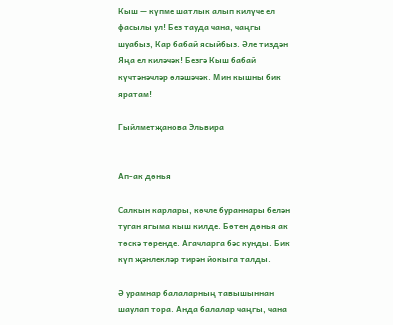Кыш — күпме шатлык алып килүче ел фасылы ул! Без тауда чана, чаңгы шуабыз, Кар бабай ясыйбыз. Әле тиздән Яңа ел киләчәк! Безгә Кыш бабай күчтәнәчләр өләшәчәк. Мин кышны бик яратам!

Гыйлметҗанова Эльвира


Ап-ак дөнья

Салкын карлары, көчле бураннары белән туган ягыма кыш килде. Бөтен дөнья ак төскә төренде. Агачларга бәс кунды. Бик күп җәнлекләр тирән йокыга талды.

Ә урамнар балаларның тавышыннан шаулап тора. Анда балалар чаңгы, чана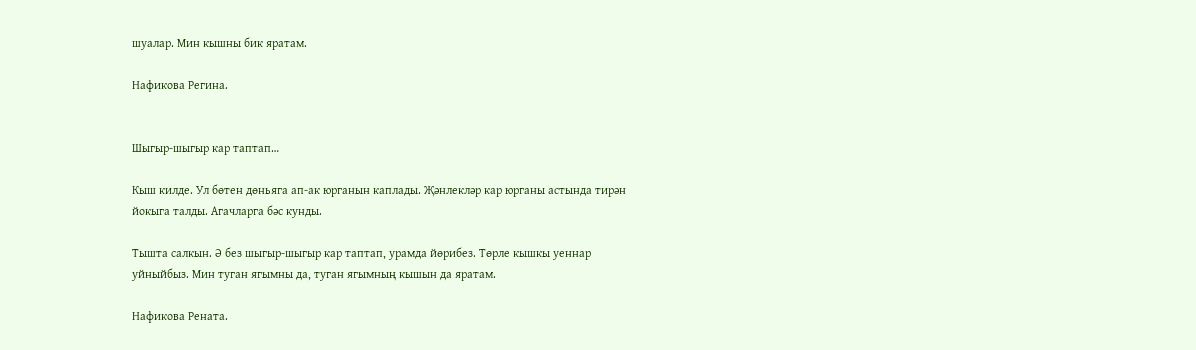шуалар. Мин кышны бик яратам.

Нафикова Регина.


Шыгыр-шыгыр кар таптап…

Кыш килде. Ул бөтен дөньяга ап-ак юрганын каплады. Җәнлекләр кар юрганы астында тирән йокыга талды. Агачларга бәс кунды.

Тышта салкын. Ә без шыгыр-шыгыр кар таптап, урамда йөрибез. Төрле кышкы уеннар уйныйбыз. Мин туган ягымны да, туган ягымның кышын да яратам.

Нафикова Рената.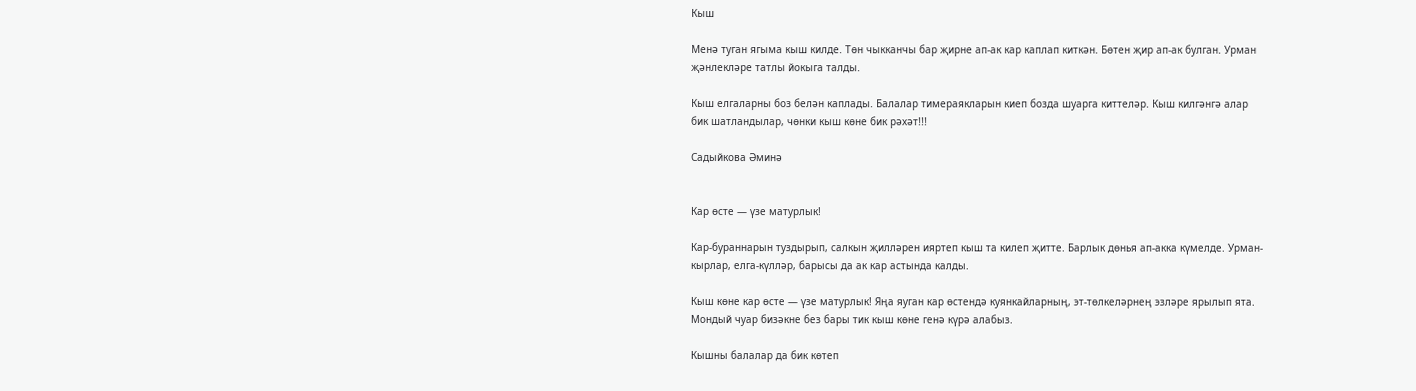Кыш

Менә туган ягыма кыш килде. Төн чыкканчы бар җирне ап-ак кар каплап киткән. Бөтен җир ап-ак булган. Урман җәнлекләре татлы йокыга талды.

Кыш елгаларны боз белән каплады. Балалар тимераякларын киеп бозда шуарга киттеләр. Кыш килгәнгә алар бик шатландылар, чөнки кыш көне бик рәхәт!!!

Садыйкова Әминә


Кар өсте — үзе матурлык!

Кар-бураннарын туздырып, салкын җилләрен ияртеп кыш та килеп җитте. Барлык дөнья ап-акка күмелде. Урман-кырлар, елга-күлләр, барысы да ак кар астында калды.

Кыш көне кар өсте — үзе матурлык! Яңа яуган кар өстендә куянкайларның, эт-төлкеләрнең эзләре ярылып ята. Мондый чуар бизәкне без бары тик кыш көне генә күрә алабыз.

Кышны балалар да бик көтеп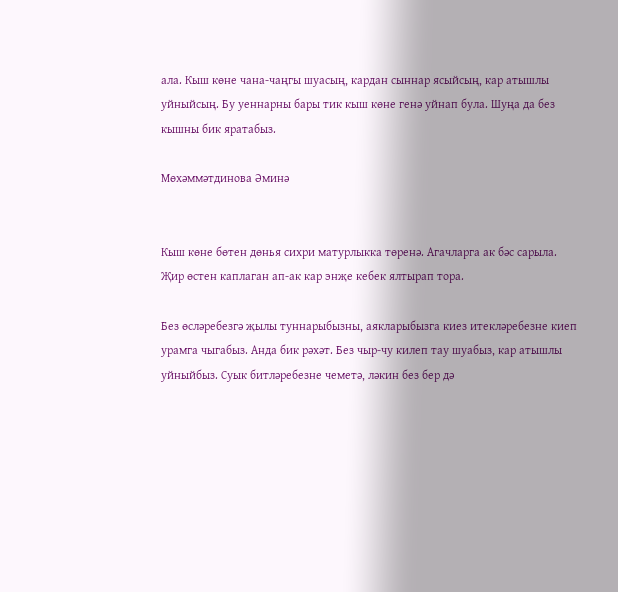ала. Кыш көне чана-чаңгы шуасың, кардан сыннар ясыйсың, кар атышлы уйныйсың. Бу уеннарны бары тик кыш көне генә уйнап була. Шуңа да без кышны бик яратабыз.

Мөхәммәтдинова Әминә


Кыш көне бөтен дөнья сихри матурлыкка төренә. Агачларга ак бәс сарыла. Җир өстен каплаган ап-ак кар энҗе кебек ялтырап тора.

Без өсләребезгә җылы туннарыбызны, аякларыбызга киез итекләребезне киеп урамга чыгабыз. Анда бик рәхәт. Без чыр-чу килеп тау шуабыз, кар атышлы уйныйбыз. Суык битләребезне чеметә, ләкин без бер дә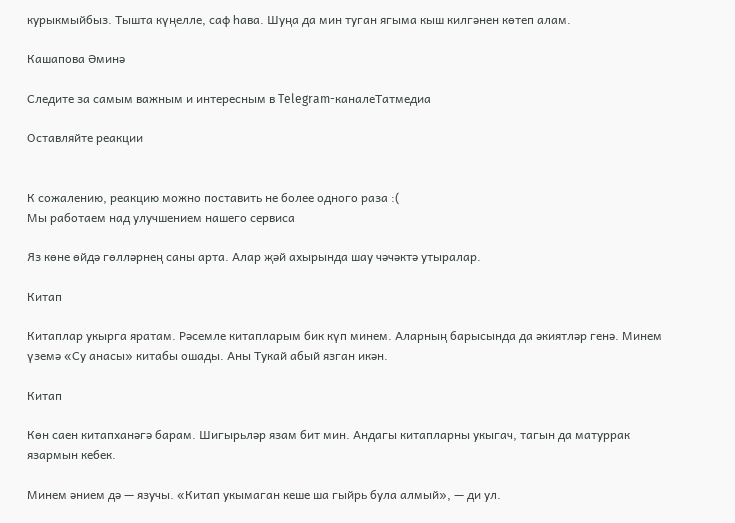курыкмыйбыз. Тышта күңелле, саф һава. Шуңа да мин туган ягыма кыш килгәнен көтеп алам.

Кашапова Әминә

Следите за самым важным и интересным в Telegram-каналеТатмедиа

Оставляйте реакции


К сожалению, реакцию можно поставить не более одного раза :(
Мы работаем над улучшением нашего сервиса

Яз көне өйдә гөлләрнең саны арта. Алар җәй ахырында шау чәчәктә утыралар.

Китап

Китаплар укырга яратам. Рәсемле китапларым бик күп минем. Аларның барысында да әкиятләр генә. Минем үземә «Су анасы» китабы ошады. Аны Тукай абый язган икән.

Китап

Көн саен китапханәгә барам. Шигырьләр язам бит мин. Андагы китапларны укыгач, тагын да матуррак язармын кебек.

Минем әнием дә — язучы. «Китап укымаган кеше ша гыйрь була алмый», — ди ул.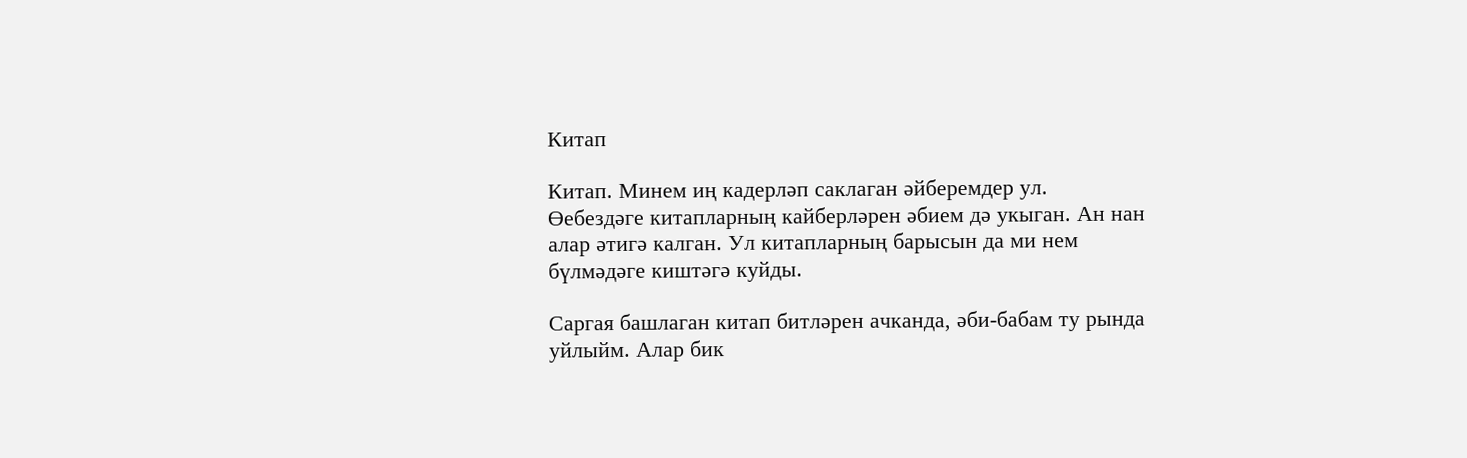Китап

Китап. Минем иң кадерләп саклаган әйберемдер ул. Өебездәге китапларның кайберләрен әбием дә укыган. Ан нан алар әтигә калган. Ул китапларның барысын да ми нем бүлмәдәге киштәгә куйды.

Саргая башлаган китап битләрен ачканда, әби-бабам ту рында уйлыйм. Алар бик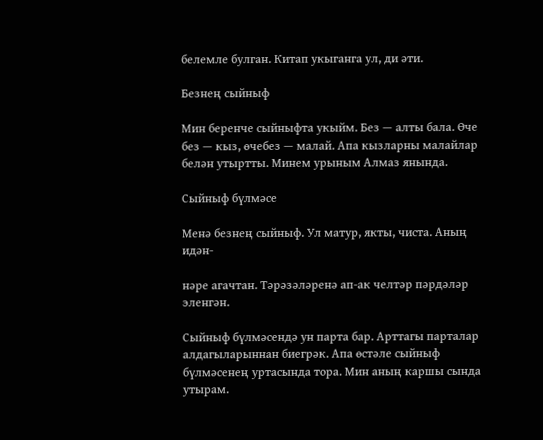белемле булган. Китап укыганга ул, ди әти.

Безнең сыйныф

Мин беренче сыйныфта укыйм. Без — алты бала. Өче без — кыз, өчебез — малай. Апа кызларны малайлар белән утыртты. Минем урыным Алмаз янында.

Сыйныф бүлмәсе

Менә безнең сыйныф. Ул матур, якты, чиста. Аның идән-

нәре агачтан. Тәрәзәләренә ап-ак челтәр пәрдәләр эленгән.

Сыйныф бүлмәсендә ун парта бар. Арттагы парталар алдагыларыннан биегрәк. Апа өстәле сыйныф бүлмәсенең уртасында тора. Мин аның каршы сында утырам.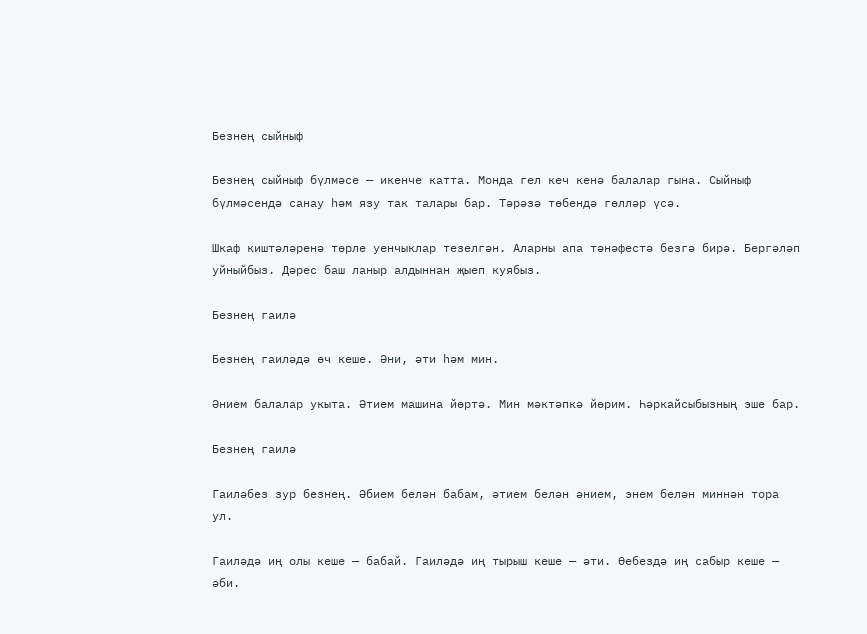Безнең сыйныф

Безнең сыйныф бүлмәсе — икенче катта. Монда гел кеч кенә балалар гына. Сыйныф бүлмәсендә санау һәм язу так талары бар. Тәрәзә төбендә гөлләр үсә.

Шкаф киштәләренә төрле уенчыклар тезелгән. Аларны апа тәнәфестә безгә бирә. Бергәләп уйныйбыз. Дәрес баш ланыр алдыннан җыеп куябыз.

Безнең гаилә

Безнең гаиләдә өч кеше. Әни, әти һәм мин.

Әнием балалар укыта. Әтием машина йөртә. Мин мәктәпкә йөрим. Һәркайсыбызның эше бар.

Безнең гаилә

Гаиләбез зур безнең. Әбием белән бабам, әтием белән әнием, энем белән миннән тора ул.

Гаиләдә иң олы кеше — бабай. Гаиләдә иң тырыш кеше — әти. Өебездә иң сабыр кеше — әби.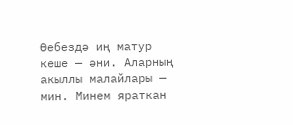Өебездә иң матур кеше — әни. Аларның акыллы малайлары — мин. Минем яраткан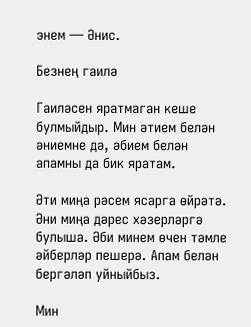энем — Әнис.

Безнең гаилә

Гаиләсен яратмаган кеше булмыйдыр. Мин әтием белән әниемне дә, әбием белән апамны да бик яратам.

Әти миңа рәсем ясарга өйрәтә. Әни миңа дәрес хәзерләргә булыша. Әби минем өчен тәмле әйберләр пешерә. Апам белән бергәләп уйныйбыз.

Мин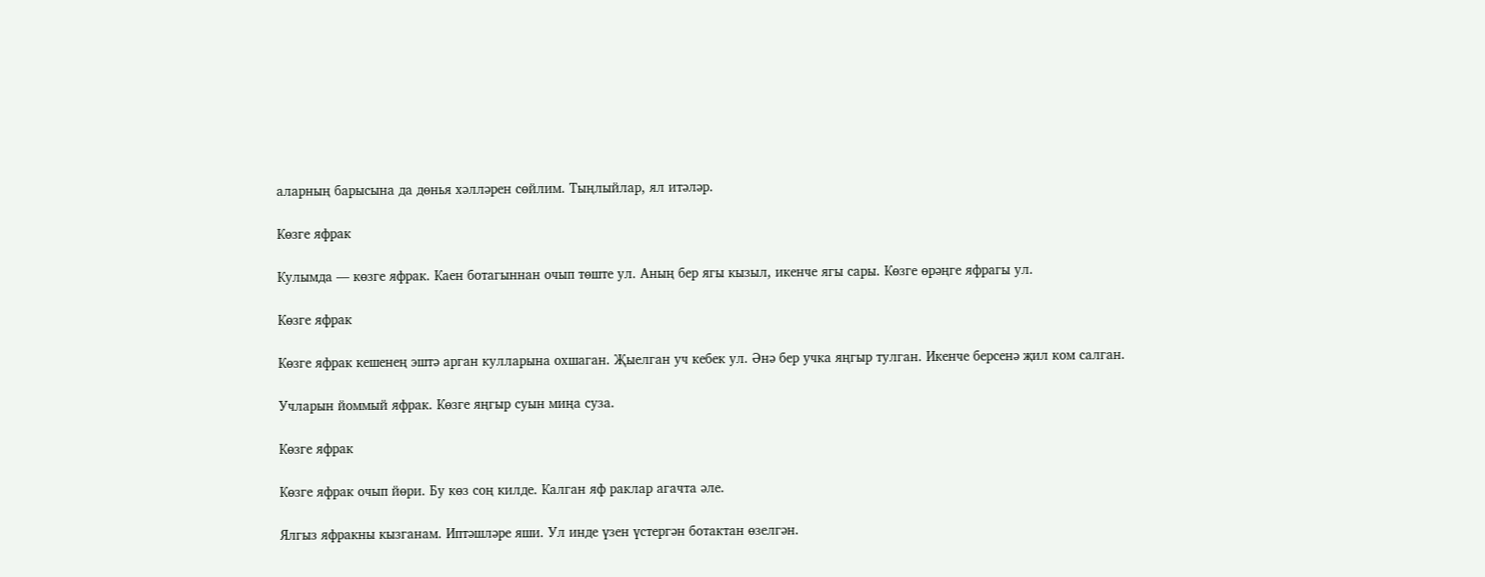аларның барысына да дөнья хәлләрен сөйлим. Тыңлыйлар, ял итәләр.

Көзге яфрак

Кулымда — көзге яфрак. Каен ботагыннан очып төште ул. Аның бер ягы кызыл, икенче ягы сары. Көзге өрәңге яфрагы ул.

Көзге яфрак

Көзге яфрак кешенең эштә арган кулларына охшаган. Җыелган уч кебек ул. Әнә бер учка яңгыр тулган. Икенче берсенә җил ком салган.

Учларын йоммый яфрак. Көзге яңгыр суын миңа суза.

Көзге яфрак

Көзге яфрак очып йөри. Бу көз соң килде. Калган яф раклар агачта әле.

Ялгыз яфракны кызганам. Иптәшләре яши. Ул инде үзен үстергән ботактан өзелгән.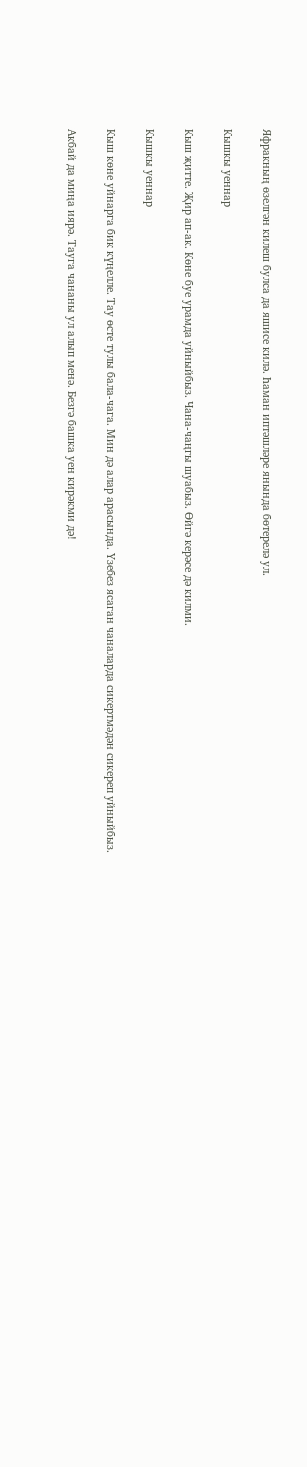Яфракның өзелгән килеш булса да яшисе килә. Һаман иптәшләре янында бөтерелә ул.

Кышкы уеннар

Кыш җитте. Җир ап-ак. Көне буе урамда уйныйбыз. Чана-чаңгы шуабыз. Өйгә керәсе дә килми.

Кышкы уеннар

Кыш көне уйнарга бик күңелле. Тау өсте тулы бала-чага. Мин дә алар арасында. Үзебез ясаган чаналарда сикертмәдән сикереп уйныйбыз.

Акбай да миңа иярә. Тауга чананы ул алып менә. Безгә башка уен кирәкми дә!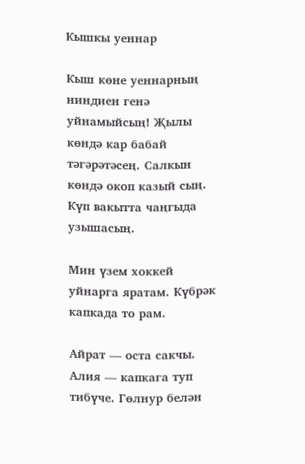Кышкы уеннар

Кыш көне уеннарның ниндиен генә уйнамыйсың! Җылы көндә кар бабай тәгәрәтәсең. Салкын көндә окоп казый сың. Күп вакытта чаңгыда узышасың.

Мин үзем хоккей уйнарга яратам. Күбрәк капкада то рам.

Айрат — оста сакчы. Алия — капкага туп тибүче. Гөлнур белән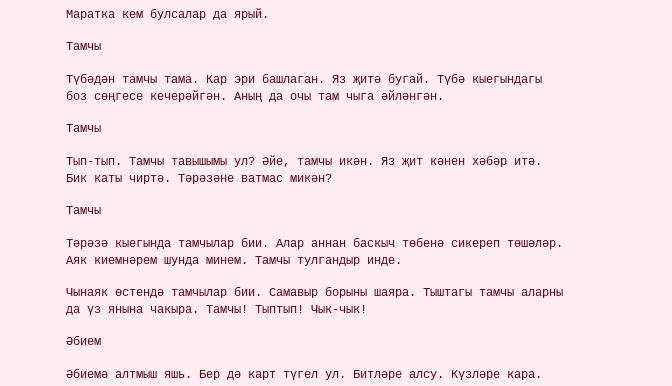Маратка кем булсалар да ярый.

Тамчы

Түбәдән тамчы тама. Кар эри башлаган. Яз җитә бугай. Түбә кыегындагы боз сөңгесе кечерәйгән. Аның да очы там чыга әйләнгән.

Тамчы

Тып-тып. Тамчы тавышымы ул? Әйе, тамчы икән. Яз җит кәнен хәбәр итә. Бик каты чиртә. Тәрәзәне ватмас микән?

Тамчы

Тәрәзә кыегында тамчылар бии. Алар аннан баскыч төбенә сикереп төшәләр. Аяк киемнәрем шунда минем. Тамчы тулгандыр инде.

Чынаяк өстендә тамчылар бии. Самавыр борыны шаяра. Тыштагы тамчы аларны да үз янына чакыра. Тамчы! Тыптып! Чык-чык!

Әбием

Әбиемә алтмыш яшь. Бер дә карт түгел ул. Битләре алсу. Күзләре кара.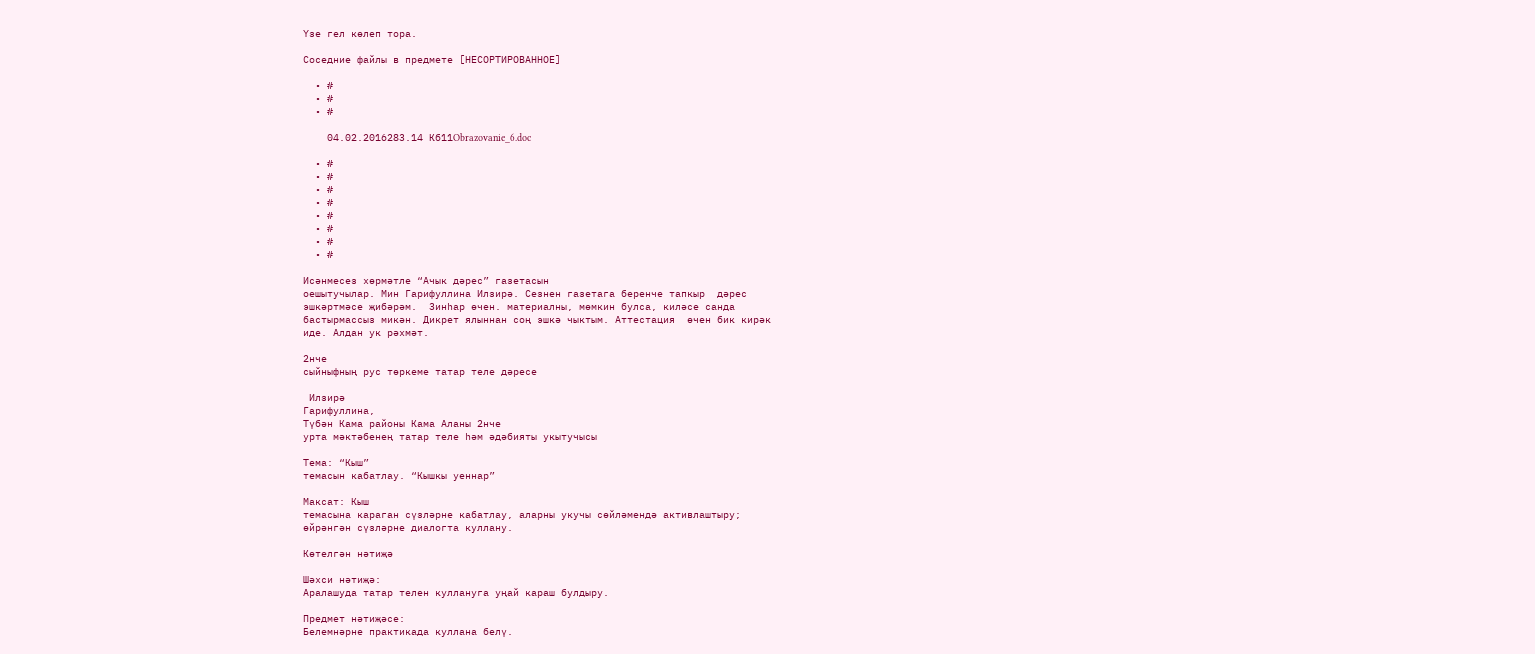Үзе гел көлеп тора.

Соседние файлы в предмете [НЕСОРТИРОВАННОЕ]

  • #
  • #
  • #

    04.02.2016283.14 Кб11Obrazovanie_6.doc

  • #
  • #
  • #
  • #
  • #
  • #
  • #
  • #

Исәнмесез хөрмәтле “Ачык дәрес” газетасын
оешытучылар. Мин Гарифуллина Илзирә. Сезнен газетага беренче тапкыр  дәрес
эшкәртмәсе җибәрәм.  Зинһар өчен. материалны, мөмкин булса, киләсе санда
бастырмассыз микән. Дикрет ялыннан соң эшкә чыктым. Аттестация  өчен бик кирәк
иде. Алдан ук рәхмәт.

2нче
сыйныфның рус төркеме татар теле дәресе

 Илзирә
Гарифуллина,
Түбән Кама районы Кама Аланы 2нче
урта мәктәбенең татар теле һәм әдәбияты укытучысы

Тема: “Кыш”
темасын кабатлау. “Кышкы уеннар”

Максат: Кыш
темасына караган сүзләрне кабатлау, аларны укучы сөйләмендә активлаштыру;
өйрәнгән сүзләрне диалогта куллану.

Көтелгән нәтиҗә

Шәхси нәтиҗә:
Аралашуда татар телен куллануга уңай караш булдыру.

Предмет нәтиҗәсе:
Белемнәрне практикада куллана белү.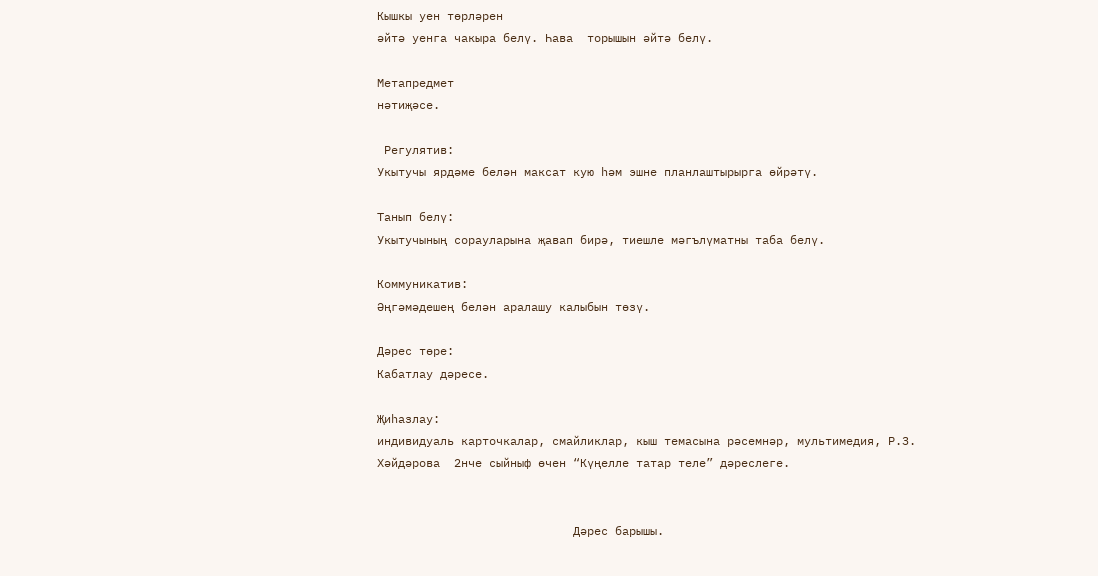Кышкы уен төрләрен
әйтә уенга чакыра белү. Һава  торышын әйтә белү.

Метапредмет
нәтиҗәсе.

 Регулятив:
Укытучы ярдәме белән максат кую һәм эшне планлаштырырга өйрәтү.

Танып белү:
Укытучының сорауларына җавап бирә, тиешле мәгълүматны таба белү.

Коммуникатив:
Әңгәмәдешең белән аралашу калыбын төзү.

Дәрес төре:
Кабатлау дәресе.

Җиһазлау:
индивидуаль карточкалар, смайликлар, кыш темасына рәсемнәр, мультимедия, Р.З.
Хәйдәрова  2нче сыйныф өчен “Күңелле татар теле” дәреслеге.


                            Дәрес барышы.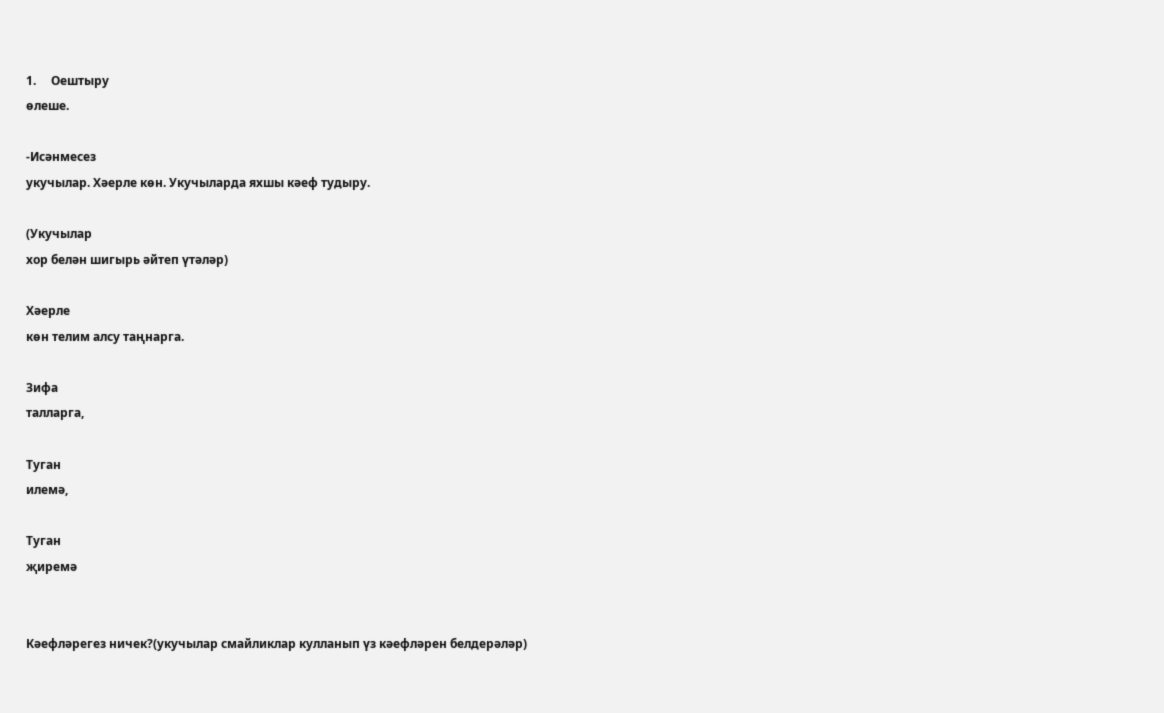1.     Оештыру
өлеше.

-Исәнмесез
укучылар. Хәерле көн. Укучыларда яхшы кәеф тудыру.

(Укучылар
хор белән шигырь әйтеп үтәләр)

Хәерле
көн телим алсу таңнарга.

Зифа
талларга,

Туган
илемә,

Туган
җиремә


Кәефләрегез ничек?(укучылар смайликлар кулланып үз кәефләрен белдерәләр)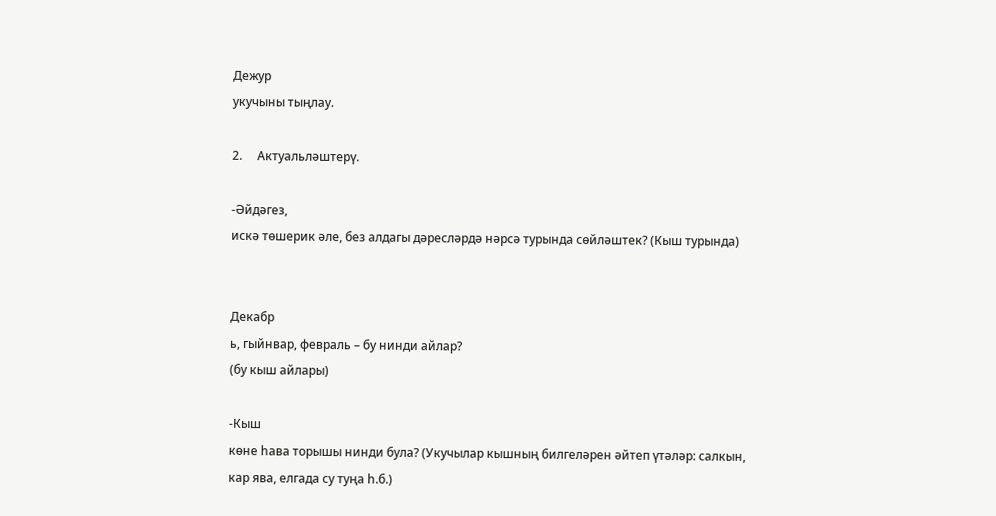Дежур
укучыны тыңлау.

2.     Актуальләштерү.

-Әйдәгез,
искә төшерик әле, без алдагы дәресләрдә нәрсә турында сөйләштек? (Кыш турында)


Декабр
ь, гыйнвар, февраль – бу нинди айлар?
(бу кыш айлары)

-Кыш
көне һава торышы нинди була? (Укучылар кышның билгеләрен әйтеп үтәләр: салкын,
кар ява, елгада су туңа һ.б.)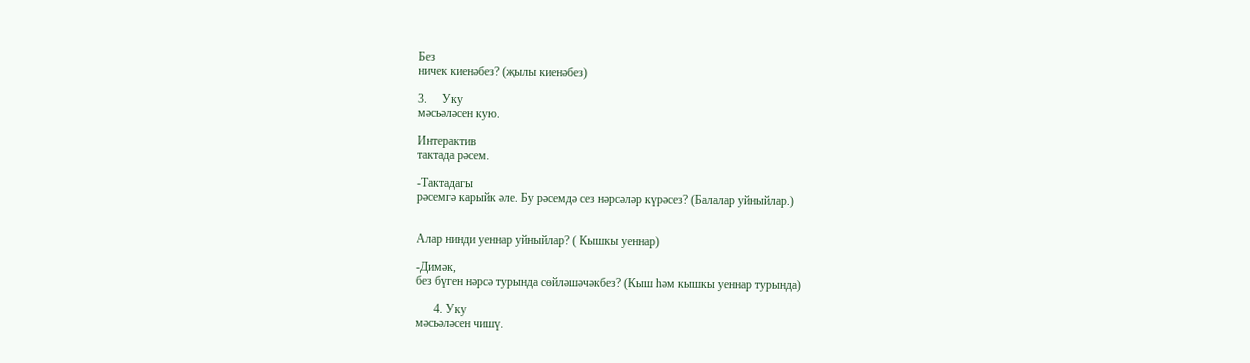Без
ничек киенәбез? (җылы киенәбез)

3.     Уку
мәсьәләсен кую.

Интерактив
тактада рәсем.

-Тактадагы
рәсемгә карыйк әле. Бу рәсемдә сез нәрсәләр күрәсез? (Балалар уйныйлар.)


Алар нинди уеннар уйныйлар? ( Кышкы уеннар)

-Димәк,
без бүген нәрсә турында сөйләшәчәкбез? (Кыш һәм кышкы уеннар турында)

      4. Уку
мәсьәләсен чишү.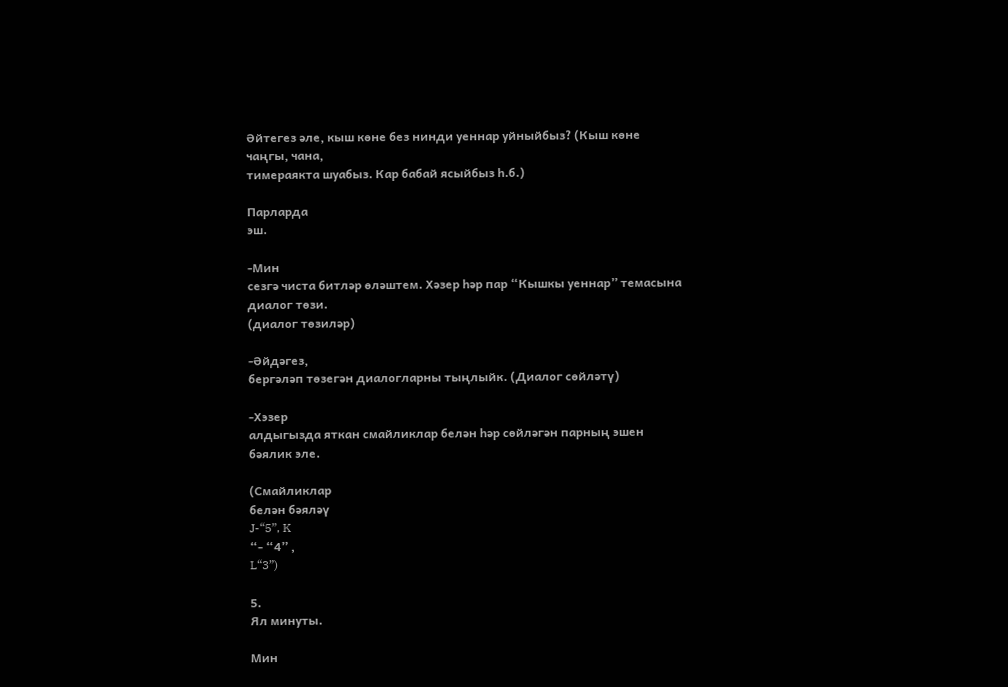Әйтегез әле, кыш көне без нинди уеннар уйныйбыз? (Кыш көне чаңгы, чана,
тимераякта шуабыз. Кар бабай ясыйбыз һ.б.)

Парларда
эш.

-Мин
сезгә чиста битләр өләштем. Хәзер һәр пар “Кышкы уеннар” темасына диалог төзи.
(диалог төзиләр)

-Әйдәгез,
бергәләп төзегән диалогларны тыңлыйк. (Диалог сөйләтү)

-Хэзер
алдыгызда яткан смайликлар белән һәр сөйләгән парның эшен бәялик эле.

(Смайликлар
белән бәяләү
J-“5”, K
“- “4” ,
L“3”)

5.
Ял минуты.

Мин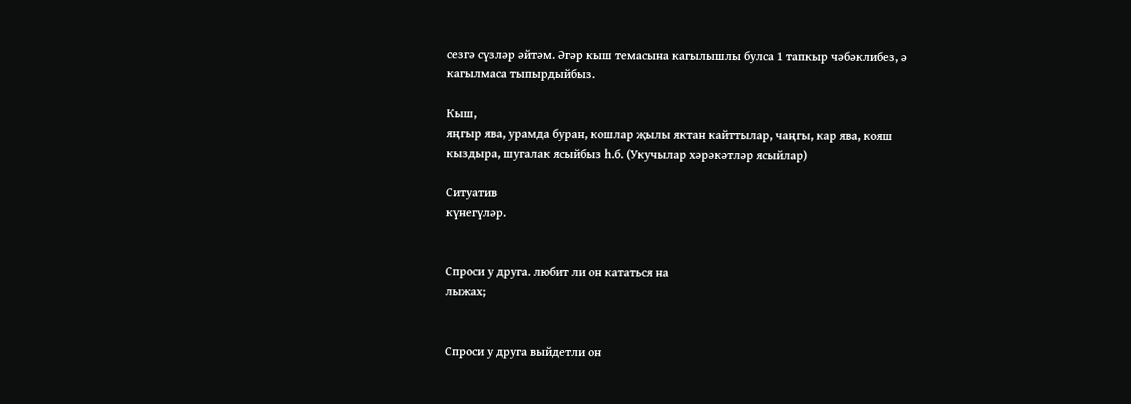сезгә сүзләр әйтәм. Әгәр кыш темасына кагылышлы булса 1 тапкыр чәбәклибез, ә
кагылмаса тыпырдыйбыз.

Кыш,
яңгыр ява, урамда буран, кошлар җылы яктан кайттылар, чаңгы, кар ява, кояш
кыздыра, шугалак ясыйбыз һ.б. (Укучылар хәрәкәтләр ясыйлар)

Ситуатив
күнегүләр.


Спроси у друга. любит ли он кататься на
лыжах;


Спроси у друга выйдетли он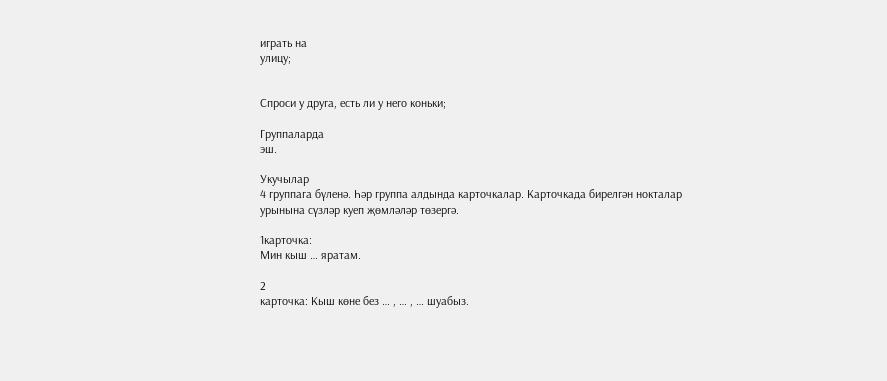играть на
улицу;


Спроси у друга, есть ли у него коньки;

Группаларда
эш.

Укучылар
4 группага бүленә. Һәр группа алдында карточкалар. Карточкада бирелгән нокталар
урынына сүзләр куеп җөмләләр төзергә.

1карточка:
Мин кыш … яратам.

2
карточка: Кыш көне без … , … , … шуабыз.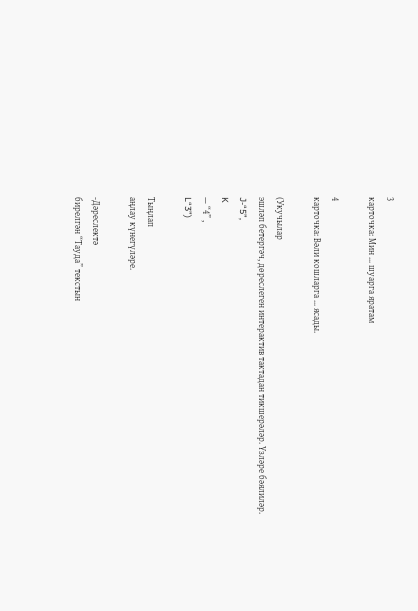3
карточка: Мин … шуарга яратам

4
карточка: Вәли кошларга … ясады.

(Укучылар
эшләп бетергәч, дөреслеген интерактив тактадан тикшерәләр. Үзләре бәялиләр.
J-“5”,
K
— “4” ,
L“3”)

Тыңлап
аңлау күнегүләре.

-Дәреслектә
бирелгән “Тауда” текстын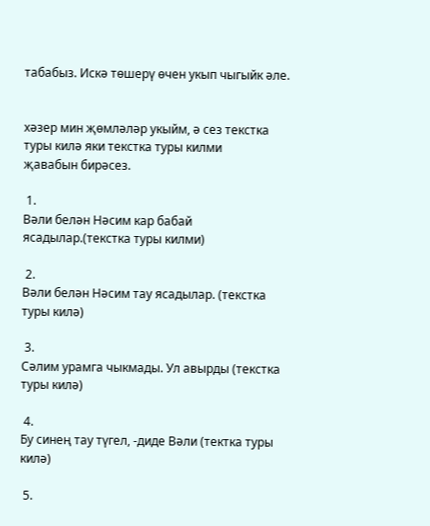табабыз. Искә төшерү өчен укып чыгыйк әле.


хәзер мин җөмләләр укыйм, ә сез текстка туры килә яки текстка туры килми
җавабын бирәсез.

 1.
Вәли белән Нәсим кар бабай ясадылар.(текстка туры килми)

 2.
Вәли белән Нәсим тау ясадылар. (текстка туры килә)

 3.
Сәлим урамга чыкмады. Ул авырды (текстка туры килә)

 4.
Бу синең тау түгел, -диде Вәли (тектка туры килә)

 5.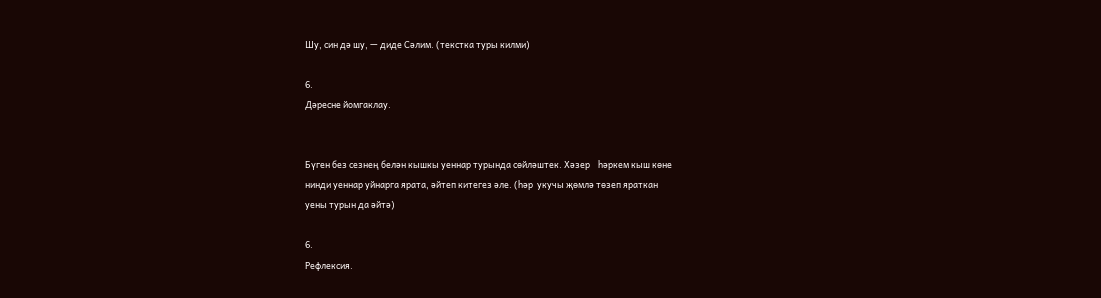Шу, син дә шу, — диде Сәлим. (текстка туры килми)

6.
Дәресне йомгаклау.


Бүген без сезнең белән кышкы уеннар турында сөйләштек. Хәзер    һәркем кыш көне
нинди уеннар уйнарга ярата, әйтеп китегез әле. (һәр  укучы җөмлә төзеп яраткан
уены турын да әйтә)

6.
Рефлексия.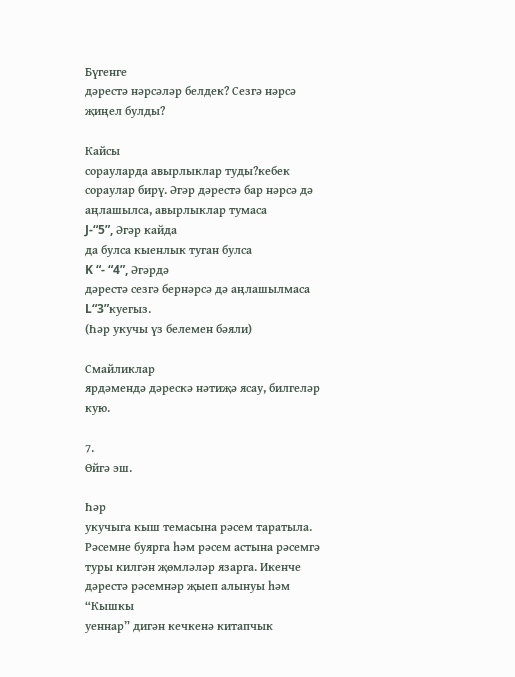Бүгенге
дәрестә нәрсәләр белдек? Сезгә нәрсә җиңел булды?

Кайсы
сорауларда авырлыклар туды?кебек сораулар бирү. Әгәр дәрестә бар нәрсә дә
аңлашылса, авырлыклар тумаса
J-“5”, Әгәр кайда
да булса кыенлык туган булса
K “- “4”, Әгәрдә
дәрестә сезгә бернәрсә дә аңлашылмаса
L“3”куегыз.
(Һәр укучы үз белемен бәяли)

Смайликлар
ярдәмендә дәрескә нәтиҗә ясау, билгеләр кую.

7.
Өйгә эш.

Һәр
укучыга кыш темасына рәсем таратыла. Рәсемне буярга һәм рәсем астына рәсемгә
туры килгән җөмләләр язарга. Икенче дәрестә рәсемнәр җыеп алынуы һәм “Кышкы
уеннар” дигән кечкенә китапчык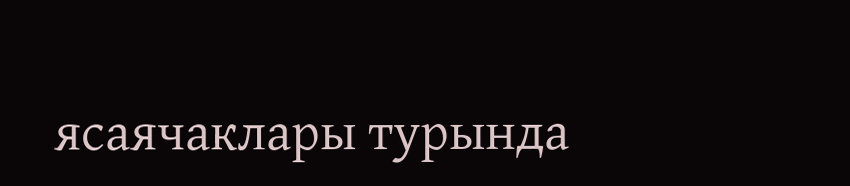ясаячаклары турында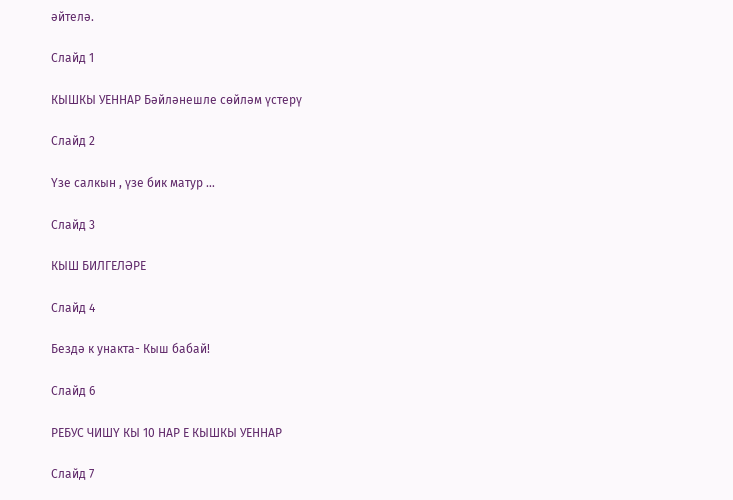әйтелә.

Слайд 1

КЫШКЫ УЕННАР Бәйләнешле сөйләм үстерү

Слайд 2

Үзе салкын , үзе бик матур …

Слайд 3

КЫШ БИЛГЕЛӘРЕ

Слайд 4

Бездә к унакта- Кыш бабай!

Слайд 6

РЕБУС ЧИШҮ КЫ 10 НАР Е КЫШКЫ УЕННАР

Слайд 7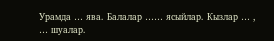Урамда … ява. Балалар …… ясыйлар. Кызлар … , … шуалар.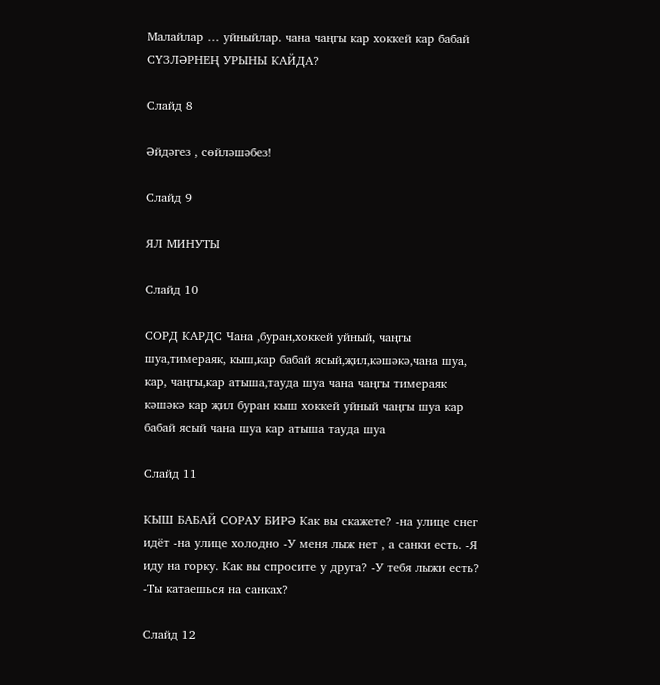Малайлар … уйныйлар. чана чаңгы кар хоккей кар бабай СҮЗЛӘРНЕҢ УРЫНЫ КАЙДА?

Слайд 8

Әйдәгез , сөйләшәбез!

Слайд 9

ЯЛ МИНУТЫ

Слайд 10

СОРД КАРДС Чана ,буран,хоккей уйный, чаңгы шуа,тимераяк, кыш,кар бабай ясый,җил,кәшәкә,чана шуа, кар, чаңгы,кар атыша,тауда шуа чана чаңгы тимераяк кәшәкә кар җил буран кыш хоккей уйный чаңгы шуа кар бабай ясый чана шуа кар атыша тауда шуа

Слайд 11

КЫШ БАБАЙ СОРАУ БИРӘ Как вы скажете? -на улице снег идёт -на улице холодно -У меня лыж нет , а санки есть. -Я иду на горку. Как вы спросите у друга? -У тебя лыжи есть? -Ты катаешься на санках?

Слайд 12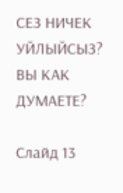СЕЗ НИЧЕК УЙЛЫЙСЫЗ? ВЫ КАК ДУМАЕТЕ?

Слайд 13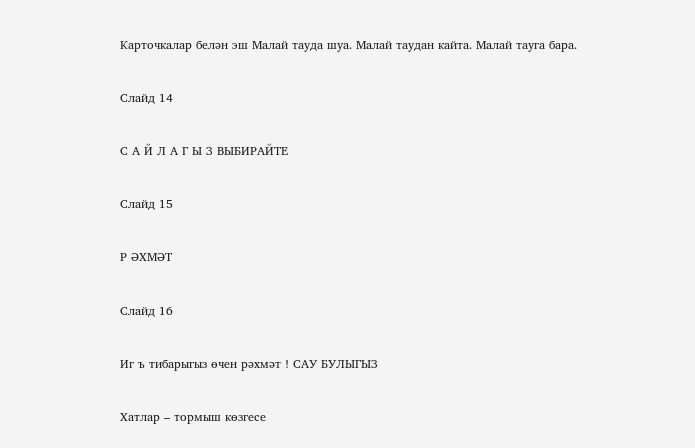Карточкалар белән эш Малай тауда шуа. Малай таудан кайта. Малай тауга бара.

Слайд 14

С А Й Л А Г Ы З ВЫБИРАЙТЕ

Слайд 15

Р ӘХМӘТ

Слайд 16

Иг ъ тибарыгыз өчен рәхмәт ! САУ БУЛЫГЫЗ

Хатлар – тормыш көзгесе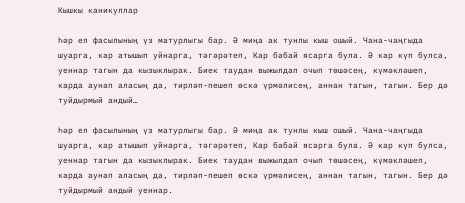Кышкы каникуллар

Һәр ел фасылының үз матурлыгы бар. Ә миңа ак тунлы кыш ошый. Чана-чаңгыда шуарга, кар атышып уйнарга, тәгәрәтеп, Кар бабай ясарга була. Ә кар күп булса, уеннар тагын да кызыклырак. Биек таудан выжылдап очып төшәсең, күмәкләшеп, карда аунап аласың да, тирләп-пешеп өскә үрмәлисең, аннан тагын, тагын. Бер дә туйдырмый андый…

Һәр ел фасылының үз матурлыгы бар. Ә миңа ак тунлы кыш ошый. Чана-чаңгыда шуарга, кар атышып уйнарга, тәгәрәтеп, Кар бабай ясарга була. Ә кар күп булса, уеннар тагын да кызыклырак. Биек таудан выжылдап очып төшәсең, күмәкләшеп, карда аунап аласың да, тирләп-пешеп өскә үрмәлисең, аннан тагын, тагын. Бер дә туйдырмый андый уеннар.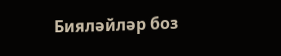Бияләйләр боз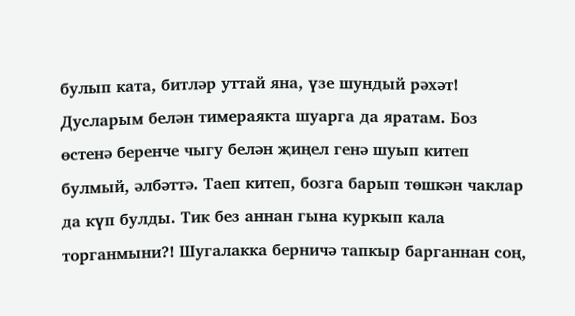булып ката, битләр уттай яна, үзе шундый рәхәт!
Дусларым белән тимераякта шуарга да яратам. Боз өстенә беренче чыгу белән җиңел генә шуып китеп булмый, әлбәттә. Таеп китеп, бозга барып төшкән чаклар да күп булды. Тик без аннан гына куркып кала торганмыни?! Шугалакка берничә тапкыр барганнан соң,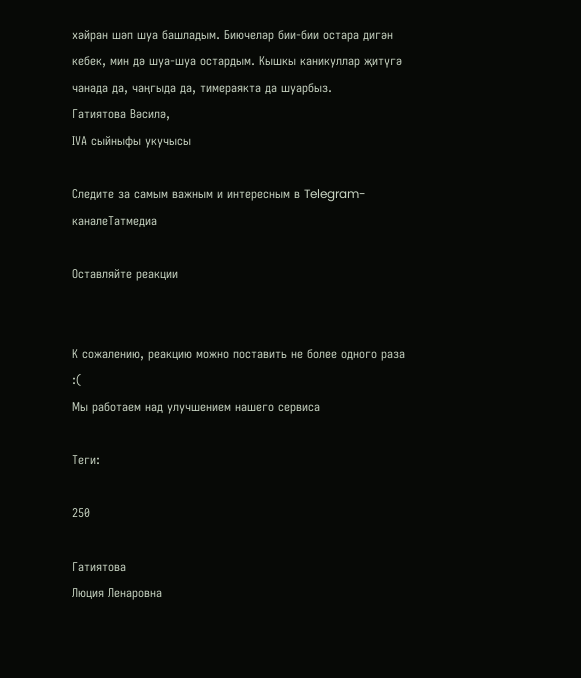хәйран шәп шуа башладым. Биючеләр бии-бии остара дигән кебек, мин дә шуа-шуа остардым. Кышкы каникуллар җитүгә чанада да, чаңгыда да, тимераякта да шуарбыз.
Гатиятова Вәсилә,
IVА сыйныфы укучысы

Следите за самым важным и интересным в Telegram-каналеТатмедиа

Оставляйте реакции


К сожалению, реакцию можно поставить не более одного раза :(
Мы работаем над улучшением нашего сервиса

Теги:

250

Гатиятова
Люция Ленаровна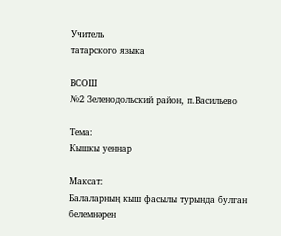Учитель
татарского языка

ВСОШ
№2 Зеленодольский район, п.Васильево

Тема:
Кышкы уеннар

Максат:
Балаларның кыш фасылы турында булган
белемнәрен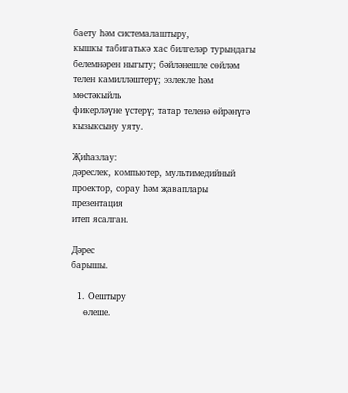баету һәм системалаштыру,
кышкы табигатькә хас билгеләр турындагы
белемнәрен ныгыту; бәйләнешле сөйләм
телен камилләштерү; эзлекле һәм мөстәкыйль
фикерләүне үстерү; татар теленә өйрәнүгә
кызыксыну уяту.

Җиһазлау:
дәреслек, компьютер, мультимедийный
проектор, сорау һәм җаваплары презентация
итеп ясалган.

Дәрес
барышы.

  1. Оештыру
    өлеше.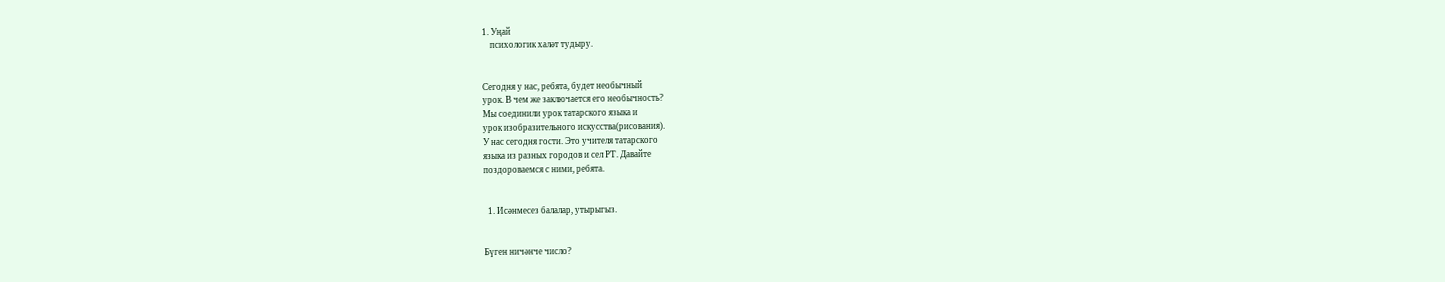1. Уңай
    психологик халәт тудыру.


Сегодня у нас, ребята, будет необычный
урок. В чем же заключается его необычность?
Мы соединили урок татарского языка и
урок изобразительного искусства(рисования).
У нас сегодня гости. Это учителя татарского
языка из разных городов и сел РТ. Давайте
поздороваемся с ними, ребята.


  1. Исәнмесез балалар, утырыгыз.


Бүген ничәнче число?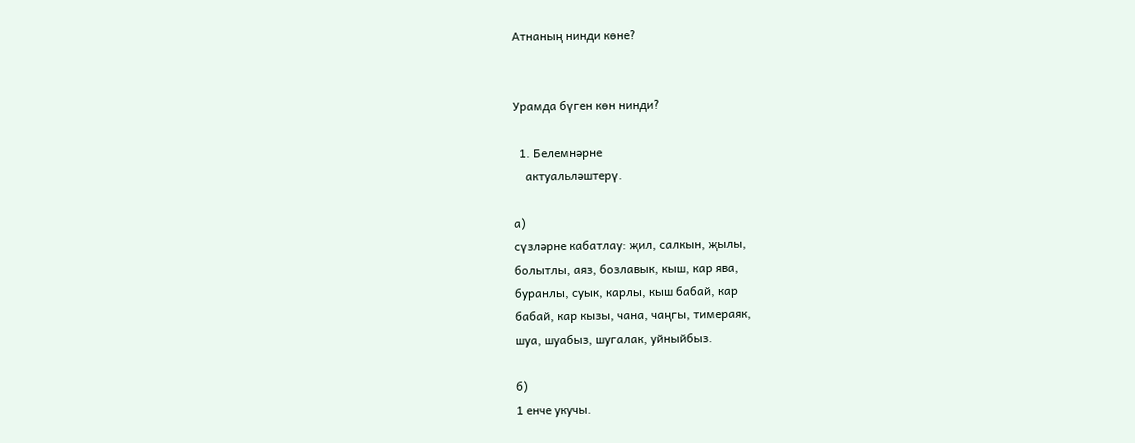Атнаның нинди көне?


Урамда бүген көн нинди?

  1. Белемнәрне
    актуальләштерү.

а)
сүзләрне кабатлау: җил, салкын, җылы,
болытлы, аяз, бозлавык, кыш, кар ява,
буранлы, суык, карлы, кыш бабай, кар
бабай, кар кызы, чана, чаңгы, тимераяк,
шуа, шуабыз, шугалак, уйныйбыз.

б)
1 енче укучы.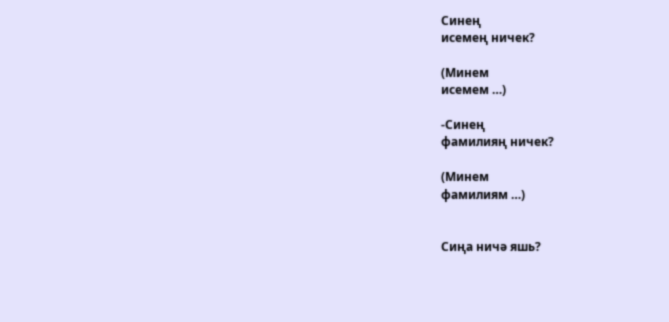Синең
исемең ничек?

(Минем
исемем …)

-Синең
фамилияң ничек?

(Минем
фамилиям …)


Сиңа ничә яшь?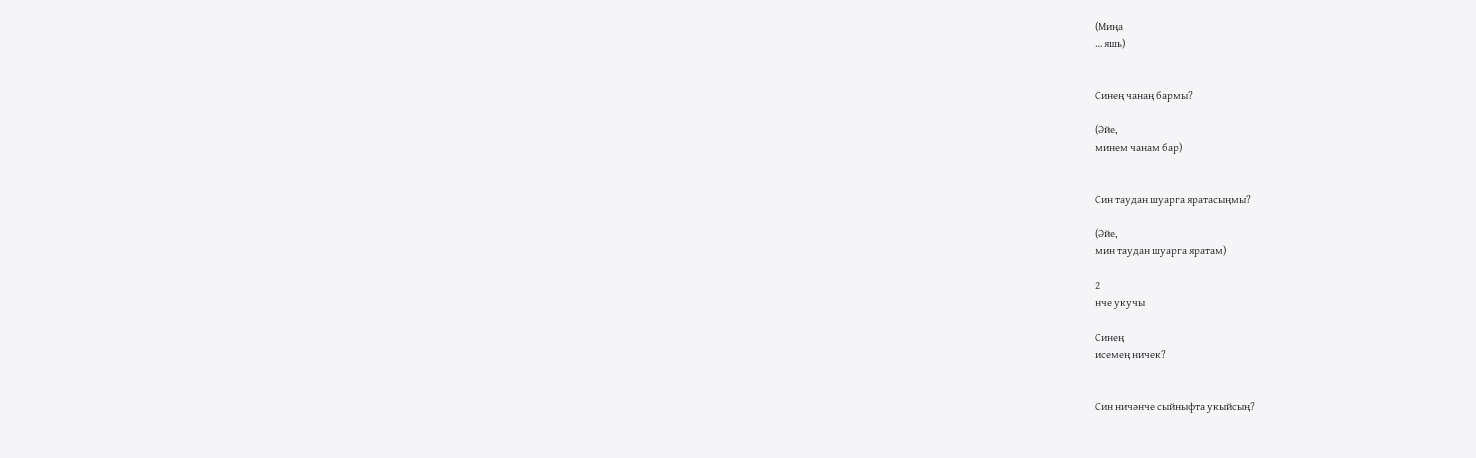(Миңа
… яшь)


Синең чанаң бармы?

(Әйе,
минем чанам бар)


Син таудан шуарга яратасыңмы?

(Әйе,
мин таудан шуарга яратам)

2
нче укучы

Синең
исемең ничек?


Син ничәнче сыйныфта укыйсың?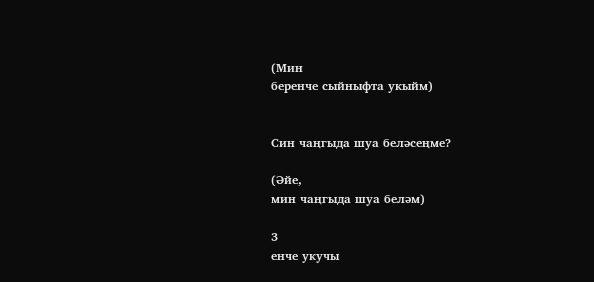(Мин
беренче сыйныфта укыйм)


Син чаңгыда шуа беләсеңме?

(Әйе,
мин чаңгыда шуа беләм)

3
енче укучы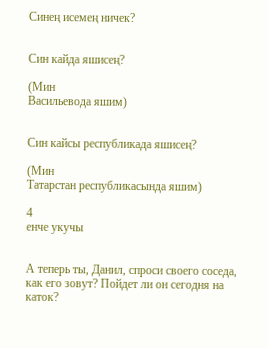Синең исемең ничек?


Син кайда яшисең?

(Мин
Васильевода яшим)


Син кайсы республикада яшисең?

(Мин
Татарстан республикасында яшим)

4
енче укучы


А теперь ты, Данил, спроси своего соседа,
как его зовут? Пойдет ли он сегодня на
каток?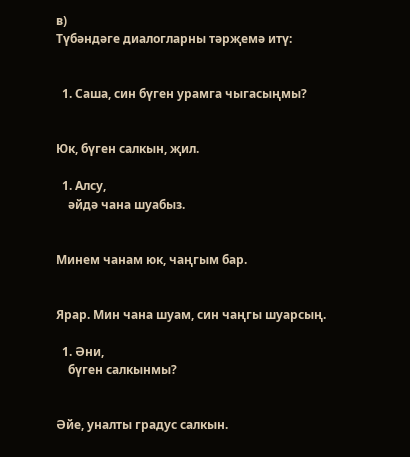в)
Түбәндәге диалогларны тәрҗемә итү:


  1. Саша, син бүген урамга чыгасыңмы?


Юк, бүген салкын, җил.

  1. Алсу,
    әйдә чана шуабыз.


Минем чанам юк, чаңгым бар.


Ярар. Мин чана шуам, син чаңгы шуарсың.

  1. Әни,
    бүген салкынмы?


Әйе, уналты градус салкын.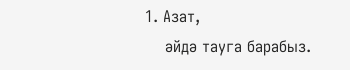1. Азат,
    әйдә тауга барабыз.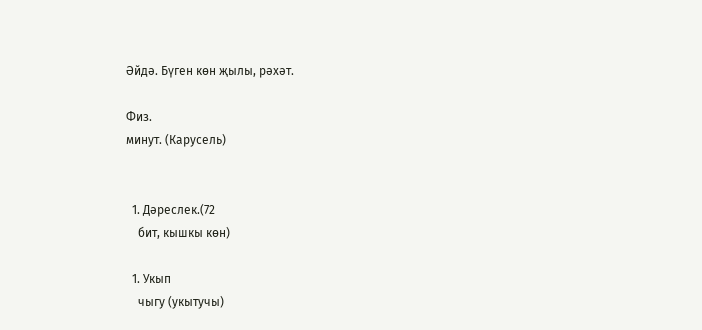Әйдә. Бүген көн җылы, рәхәт.

Физ.
минут. (Карусель)


  1. Дәреслек.(72
    бит, кышкы көн)

  1. Укып
    чыгу (укытучы)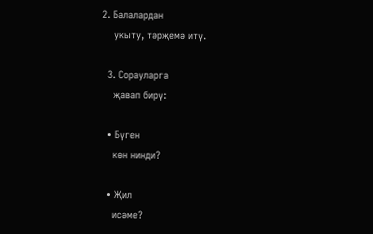2. Балалардан
    укыту, тәрҗемә итү.

  3. Сорауларга
    җавап бирү:

  • Бүген
    көн нинди?

  • Җил
    исәме?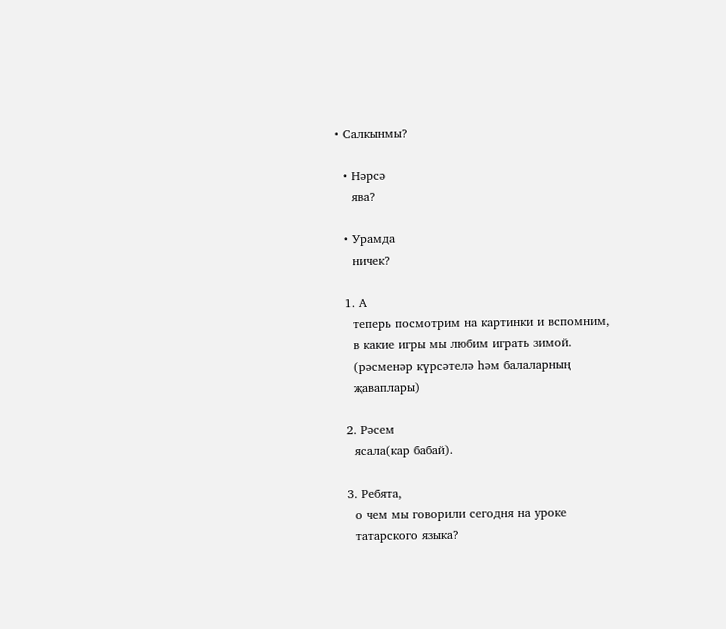• Салкынмы?

  • Нәрсә
    ява?

  • Урамда
    ничек?

  1. А
    теперь посмотрим на картинки и вспомним,
    в какие игры мы любим играть зимой.
    (рәсменәр күрсәтелә һәм балаларның
    җаваплары)

  2. Рәсем
    ясала(кар бабай).

  3. Ребята,
    о чем мы говорили сегодня на уроке
    татарского языка?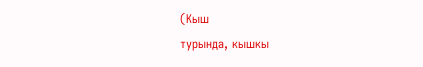(Кыш
турында, кышкы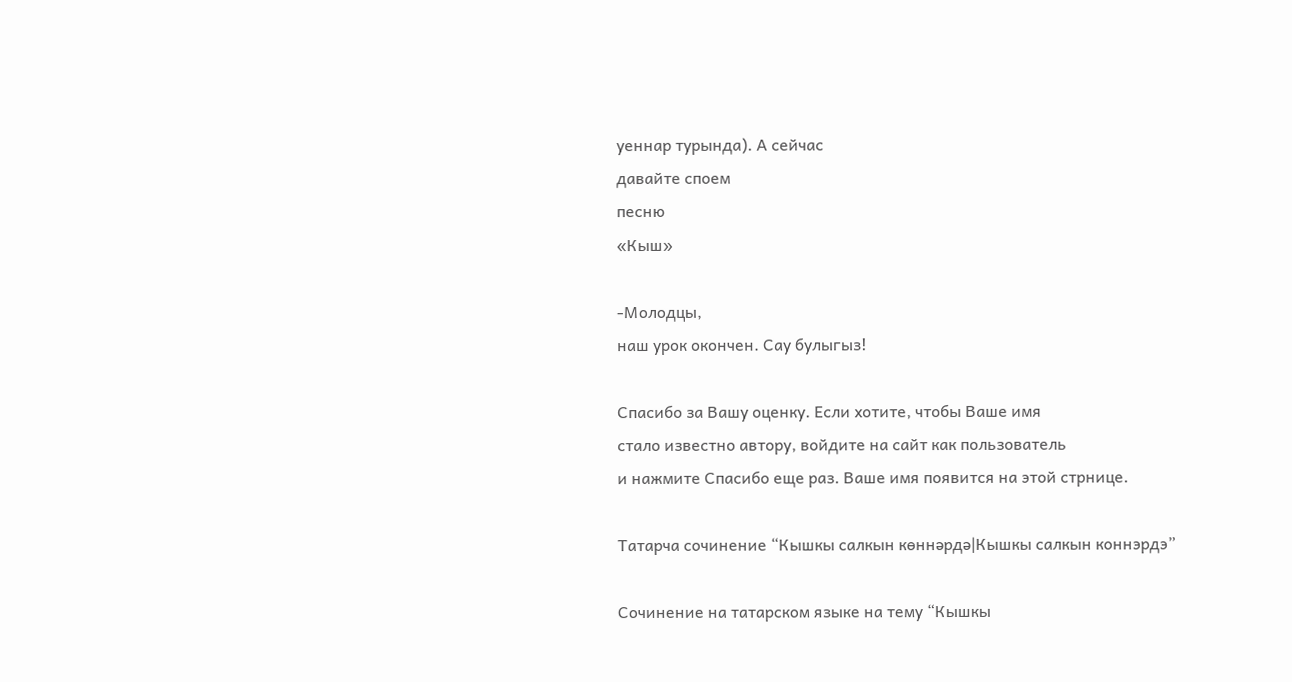уеннар турында). А сейчас
давайте споем
песню
«Кыш»

-Молодцы,
наш урок окончен. Сау булыгыз!

Спасибо за Вашу оценку. Если хотите, чтобы Ваше имя
стало известно автору, войдите на сайт как пользователь
и нажмите Спасибо еще раз. Ваше имя появится на этой стрнице.

Татарча сочинение “Кышкы салкын көннәрдә|Кышкы салкын коннэрдэ”

Сочинение на татарском языке на тему “Кышкы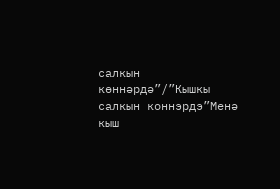салкын көннәрдә”/”Кышкы салкын коннэрдэ”Менә кыш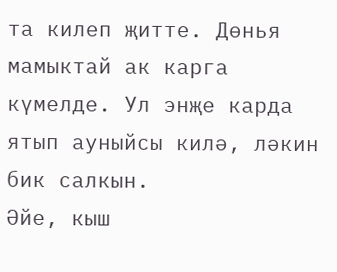та килеп җитте. Дөнья мамыктай ак карга күмелде. Ул энҗе карда ятып ауныйсы килә, ләкин бик салкын.
Әйе, кыш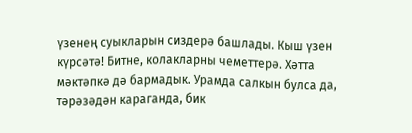үзенең суыкларын сиздерә башлады. Кыш үзен күрсәтә! Битне, колакларны чеметтерә. Хәтта мәктәпкә дә бармадык. Урамда салкын булса да, тәрәзәдән караганда, бик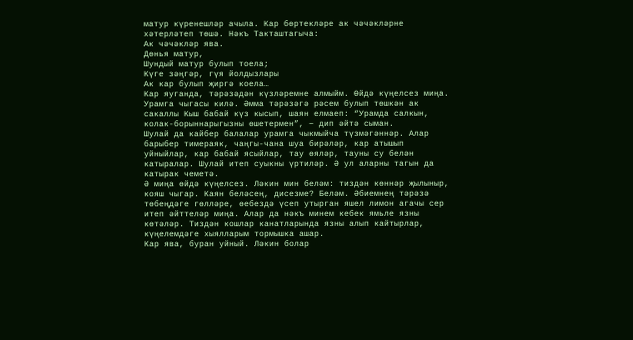матур күренешләр ачыла. Кар бөртекләре ак чәчәкләрне хәтерләтеп төшә. Нәкъ Такташтагыча:
Ак чәчәкләр ява.
Дөнья матур,
Шундый матур булып тоела;
Күге зәңгәр, гүя йолдызлары
Ак кар булып җиргә коела…
Кар яуганда, тәрәзәдән күзләремне алмыйм. Өйдә күңелсез миңа. Урамга чыгасы килә. Әмма тәрәзәгә рәсем булып төшкән ак сакаллы Кыш бабай күз кысып, шаян елмаеп: “Урамда салкын, колак-борыннарыгызны өшетермен”, − дип әйтә сыман.
Шулай да кайбер балалар урамга чыкмыйча түзмәгәннәр. Алар барыбер тимераяк, чаңгы-чана шуа бирәләр, кар атышып уйныйлар, кар бабай ясыйлар, тау өяләр, тауны су белән катыралар. Шулай итеп суыкны үртиләр. Ә ул аларны тагын да катырак чеметә.
Ә миңа өйдә күңелсез. Ләкин мин беләм: тиздән көннәр җылыныр, кояш чыгар. Каян беләсең, дисезме? Беләм. Әбиемнең тәрәзә төбеңдәге гөлләре, өебездә үсеп утырган яшел лимон агачы сер итеп әйттеләр миңа. Алар да нәкъ минем кебек ямьле язны көтәләр. Тиздән кошлар канатларында язны алып кайтырлар, күңелемдәге хыялларым тормышка ашар.
Кар ява, буран уйный. Ләкин болар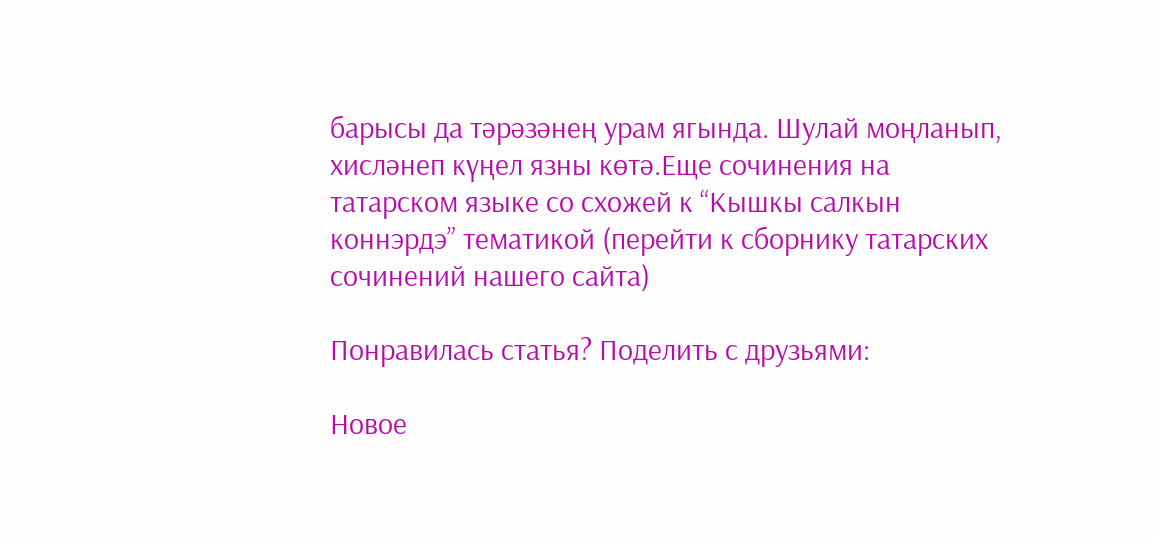барысы да тәрәзәнең урам ягында. Шулай моңланып, хисләнеп күңел язны көтә.Еще сочинения на татарском языке со схожей к “Кышкы салкын коннэрдэ” тематикой (перейти к сборнику татарских сочинений нашего сайта)

Понравилась статья? Поделить с друзьями:

Новое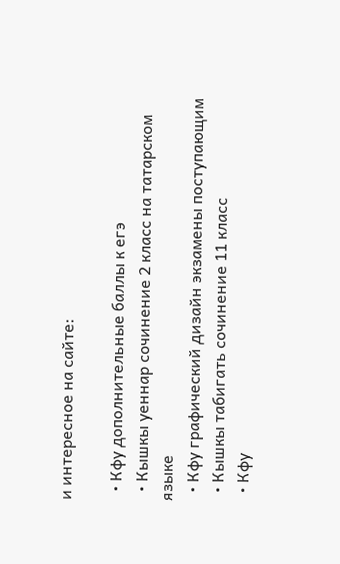и интересное на сайте:

  • Кфу дополнительные баллы к егэ
  • Кышкы уеннар сочинение 2 класс на татарском языке
  • Кфу графический дизайн экзамены поступающим
  • Кышкы табигать сочинение 11 класс
  • Кфу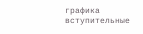графика вступительные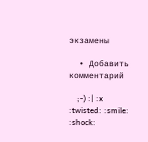экзамены

  • Добавить комментарий

    ;-) :| :x :twisted: :smile: :shock: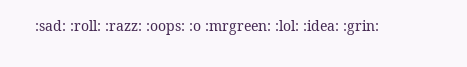:sad: :roll: :razz: :oops: :o :mrgreen: :lol: :idea: :grin: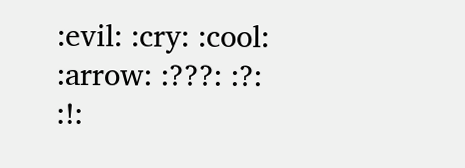:evil: :cry: :cool: :arrow: :???: :?: :!: